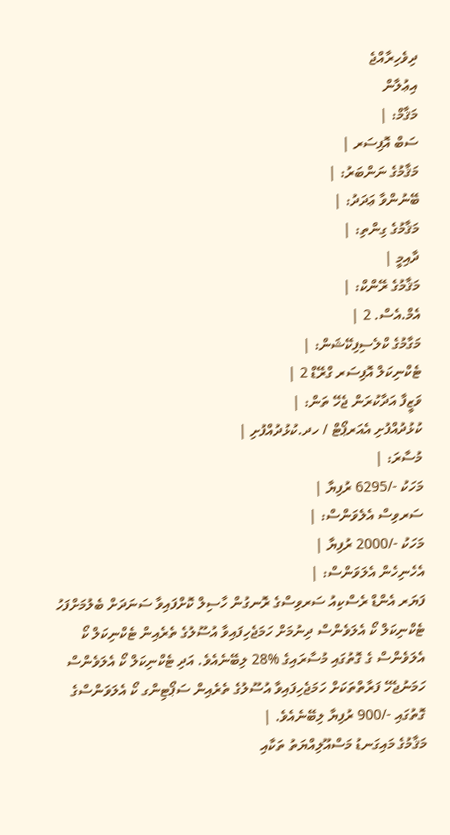ދިވެހިރާއްޖެ
އިޢުލާން
މަޤާމް: |
ސަބް އޮފިސަރ |
މަޤާމުގެ ނަންބަރު: |
ބޭނުންވާ ޢަދަދު: |
މަޤާމުގެ ގިންތި: |
ދާއިމީ |
މަޤާމުގެ ރޭންކް: |
އެމް.އެސް. 2 |
މަގާމުގެ ކްލެސިފިކޭޝަން: |
ޓެކްނިކަލް އޮފިސަރ ގްރޭޑް 2 |
ވަޒީފާ އަދާކުރަން ޖެހޭ ތަން: |
ކުޅުދުއްފުށި އެއަރޕޯޓް / ހދ.ކުޅުދުއްފުށި |
މުސާރަ: |
މަހަކު -/6295 ރުފިޔާ |
ސަރވިސް އެލެވަންސް: |
މަހަކު -/2000 ރުފިޔާ |
އެހެނިހެން އެލަވަންސް: |
ފަޔަރ އެންޑް ރެސްކިއު ސަރވިސްގެ ރޮނގުން ހާސިލް ކޮށްފައިވާ ސަނަދަށް ބެލުމަށްފަހު ޓެކްނިކަލް ކޯ އެލަވެންސް ދިނުމަށް ހަމަޖެހިފައިވާ އުސޫލުގެ ތެރެއިން ޓެކްނިކަލް ކޯ އެލަވެންސް ގެ ގޮތުގައި މުސާރައިގެ %28 ލިބޭނެއެވެ. އަދި ޓެކްނިކަލް ކޯ އެލަވެންސް ހަމަނުޖެހޭ ފަރާތްތަކަށް ހަމަޖެހިފައިވާ އުސޫލުގެ ތެރެއިން ސަޕޯޓިންގ ކޯ އެލަވަންސްގެ ގޮތުގައި -/900 ރުފިޔާ ލިބޭނެއެވެ. |
މަޤާމުގެ މައިގަނޑު މަސްއޫލިއްޔަތު ތަކާއި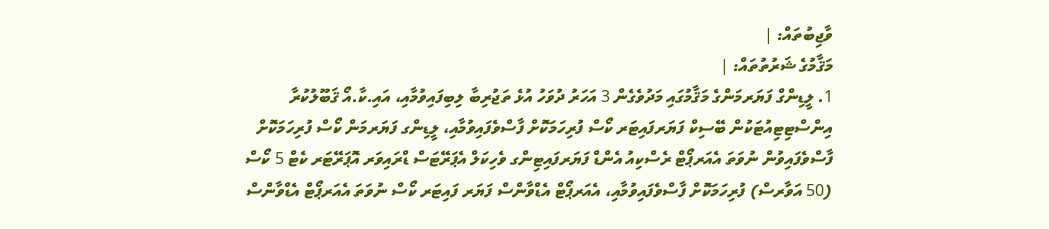ވާޖިބުތައް: |
މަޤާމުގެ ޝަރުތުތައް: |
1. ލީޑިންގް ފަޔަރމަންގެ މަޤާމުގައި މަދުވެގެން 3 އަހަރު ދުވަހު އުޅެ ތަޖުރިބާ ލިބިފައިވުމާއި، އައި.ކާ.އޯ ޤަބޫލުކުރާ އިންސްޓިޓިއުޓަކުން ބޭސިކް ފަޔަރފައިޓަރ ކޯސް ފުރިހަމަކޮށް ފާސްވެފައިވުމާއި، ލީޑިންގ ފަޔަރމަން ކޯސް ފުރިހަމަކޮށް ފާސްވެފައިވުން ނުވަތަ އެއަރޕޯޓް ރެސްކިއު އެންޑް ފަޔަރފައިޓިންގ ވެހިކަލް އެޕަރޭޓަސް ޑްރައިވަރ އޮޕަރޭޓަރ ކެޓް 5 ކޯސް (50 އަވާރސް) ފުރިހަމަކޮށް ފާސްވެފައިވުމާއި، އެއަރޕޯޓް އެޑްވާންސް ފަޔަރ ފައިޓަރ ކޯސް ނުވަތަ އެއަރޕޯޓް އެޑްވާންސް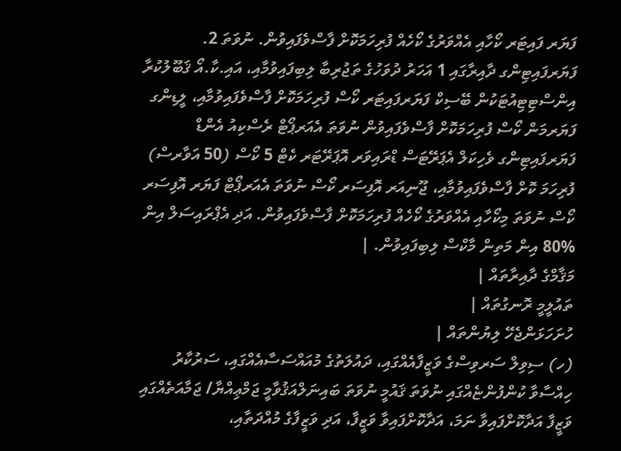ފަޔަރ ފައިޓަރ ކޯހާއި އެއްވަރުގެ ކޯހެއް ފުރިހަމަކޮށް ފާސްވެފައިވުން. ނުވަތަ 2. ފަޔަރފައިޓިންގ ދާއިރާގައި 1 އަހަރު ދުވަހުގެ ތަޖުރިބާ ލިބިފައިވުމާއި، އައި.ކާ.އޯ ޤަބޫލުކުރާ އިންސްޓިޓިއުޓަކުން ބޭސިކް ފަޔަރފައިޓަރ ކޯސް ފުރިހަމަކޮށް ފާސްވެފައިވުމާއި، ލީޑިންގ ފަޔަރމަން ކޯސް ފުރިހަމަކޮށް ފާސްވެފައިވުން ނުވަތަ އެއަރޕޯޓް ރެސްކިއު އެންޑް ފަޔަރފައިޓިންގ ވެހިކަލް އެޕަރޭޓަސް ޑްރައިވަރ އޮޕަރޭޓަރ ކެޓް 5 ކޯސް (50 އަވާރސް) ފުރިހަމަ ކޮށް ފާސްވެފައިވުމާއި، ޖޫނިއަރ އޮފިސަރ ކޯސް ނުވަތަ އެއަރޕޯޓް ފަޔަރ އޮފިސަރ ކޯސް ނުވަތަ މިކޯހާއި އެއްވަރުގެ ކޯހެއް ފުރިހަމަކޮށް ފާސްވެފައިވުން. އަދި އެޕްރައިސަލް އިން %80 އިން މަތިން މާކްސް ލިބިފައިވުން. |
މަޤާމްގެ ދާއިރާތައް |
ތައުލީމީ ރޮނގުތައް |
ހުށަހަޅަންޖެހޭ ލިޔުންތައް |
(ހ) ސިވިލް ސަރވިސްގެ ވަޒީފާއެއްގައި، ދައުލަތުގެ މުއައްސަސާއެއްގައި، ސަރުކާރު ހިއްސާވާ ކުންފުންޏެއްގައި ނުވަތަ ޤައުމީ ނުވަތަ ބައިނަލްއަޤުވާމީ ޖަމްޢިއްޔާ/ ޖަމާއަތެއްގައި ވަޒީފާ އަދާކޮށްފައިވާ ނަމަ، އަދާކޮށްފައިވާ ވަޒީފާ، އަދި ވަޒީފާގެ މުއްދަތާއި،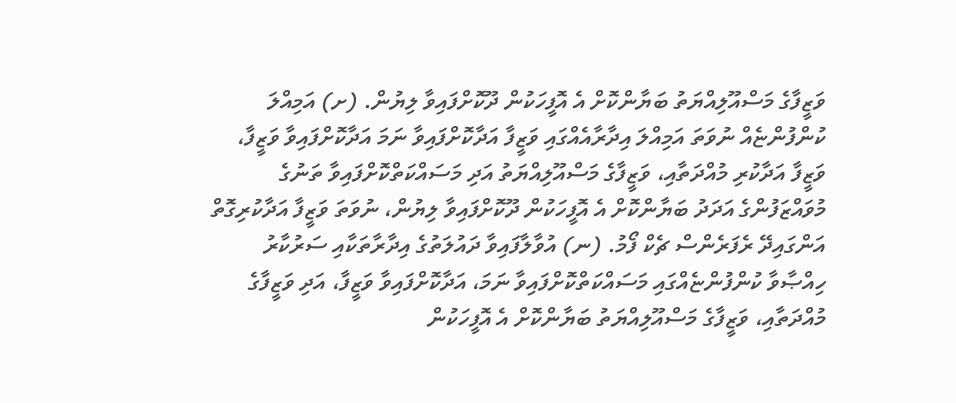ވަޒީފާގެ މަސްއޫލިއްޔަތު ބަޔާންކޮށް އެ އޮފީހަކުން ދޫކޮށްފައިވާ ލިޔުން. (ށ) އަމިއްލަ ކުންފުންޏެއް ނުވަތަ އަމިއްލަ އިދާރާއެއްގައި ވަޒީފާ އަދާކޮށްފައިވާ ނަމަ އަދާކޮށްފައިވާ ވަޒީފާ، ވަޒީފާ އަދާކުރި މުއްދަތާއި، ވަޒީފާގެ މަސްއޫލިއްޔަތު އަދި މަސައްކަތްކޮށްފައިވާ ތަނުގެ މުވައްޒަފުންގެ އަދަދު ބަޔާންކޮށް އެ އޮފީހަކުން ދޫކޮށްފައިވާ ލިޔުން، ނުވަތަ ވަޒީފާ އަދާކުރިގޮތް އަންގައިދޭ ރެފަރެންސް ޗެކް ފޯމު. (ނ) އުވާލާފައިވާ ދައުލަތުގެ އިދާރާތަކާއި ސަރުކާރު ހިއްޞާވާ ކުންފުންޏެއްގައި މަސައްކަތްކޮށްފައިވާ ނަމަ، އަދާކޮށްފައިވާ ވަޒީފާ، އަދި ވަޒީފާގެ މުއްދަތާއި، ވަޒީފާގެ މަސްއޫލިއްޔަތު ބަޔާންކޮށް އެ އޮފީހަކުން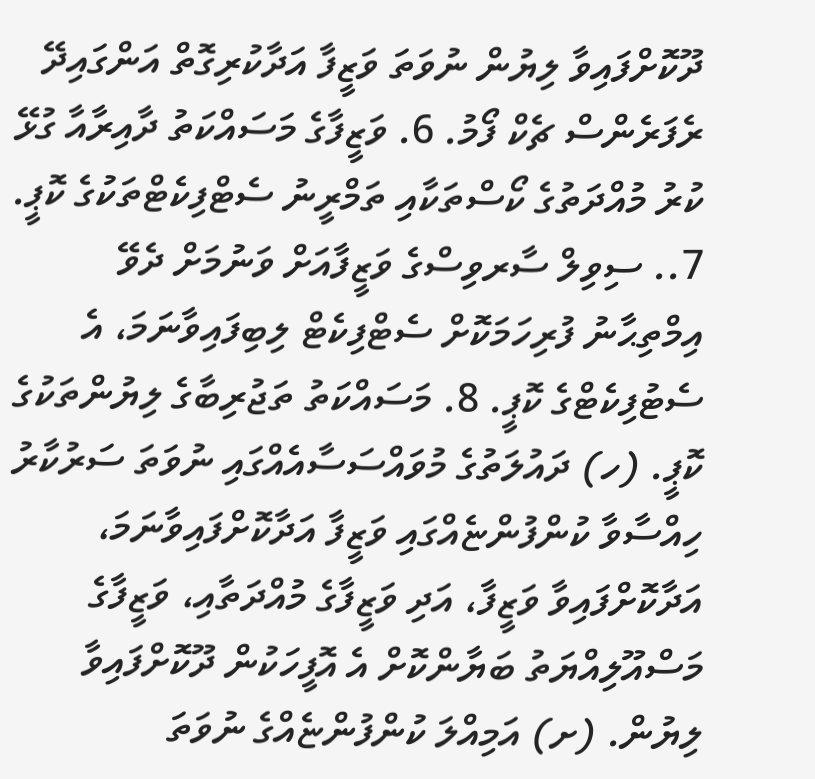ދޫކޮށްފައިވާ ލިޔުން ނުވަތަ ވަޒީފާ އަދާކުރިގޮތް އަންގައިދޭ ރެފަރެންސް ޗެކް ފޯމު. 6. ވަޒީފާގެ މަސައްކަތު ދާއިރާއާ ގުޅޭ ކުރު މުއްދަތުގެ ކޯސްތަކާއި ތަމްރީނު ސެޓްފިކެޓްތަކުގެ ކޮޕީ. 7.. ސިވިލް ސާރވިސްގެ ވަޒީފާއަށް ވަނުމަށް ދެވޭ އިމްތިޙާނު ފުރިހަމަކޮށް ސެޓްފިކެޓް ލިބިފައިވާނަމަ، އެ ސެޓުފިކެޓްގެ ކޮޕީ. 8. މަސައްކަތު ތަޖުރިބާގެ ލިޔުންތަކުގެ ކޮޕީ. (ހ) ދައުލަތުގެ މުވައްސަސާއެއްގައި ނުވަތަ ސަރުކާރު ހިއްސާވާ ކުންފުންޏެއްގައި ވަޒީފާ އަދާކޮށްފައިވާނަމަ، އަދާކޮށްފައިވާ ވަޒީފާ، އަދި ވަޒީފާގެ މުއްދަތާއި، ވަޒީފާގެ މަސްއޫލިއްޔަތު ބަޔާންކޮށް އެ އޮފީހަކުން ދޫކޮށްފައިވާ ލިޔުން. (ށ) އަމިއްލަ ކުންފުންޏެއްގެ ނުވަތަ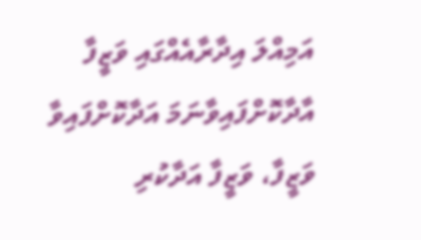އަމިއްލަ އިދާރާއެއްގައި ވަޒީފާ އާދާކޮށްފައިވާނަމަ އަދާކޮށްފައިވާ ވަޒީފާ، ވަޒީފާ އަދާކުރި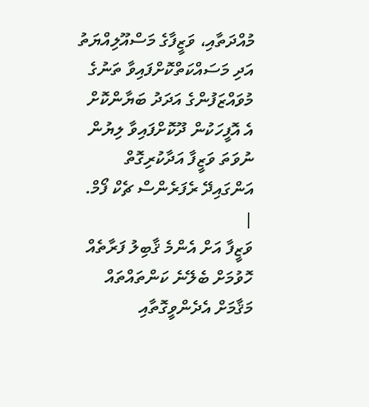މުއްދަތާއި، ވަޒީފާގެ މަސްއޫލިއްޔަތު އަދި މަސައްކަތްކޮށްފައިވާ ތަނުގެ މުވައްޒަފުންގެ އަދަދު ބަޔާންކޮށް އެ އޮފީހަކުން ދޫކޮށްފައިވާ ލިޔުން ނުވަތަ ވަޒީފާ އަދާކުރިގޮތް އަންގައިދޭ ރެފަރެންސް ޗެކް ފޯމް. |
ވަޒީފާ އަށް އެންމެ ޤާބިލު ފަރާތެއް ހޮވުމަށް ބެލޭނެ ކަންތައްތައް
މަޤާމަށް އެދެންވީގޮތާއި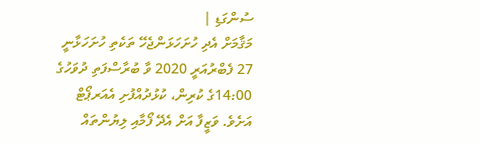ސުންގަޑި |
މަޤާމަށް އެދި ހުށަހަޅަންޖެހޭ ތަކެތި ހުށަހަޅާނީ 27 ފެބްރުއަރީ 2020 ވާ ބުރާސްފަތި ދުވަހުގެ 14:00ގެ ކުރިން، ކުޅުދުއްފުށި އެއަރޕޯޓް އަށެވެ. ވަޒީފާ އަށް އެދޭ ފޯމާއި ލިޔުންތައް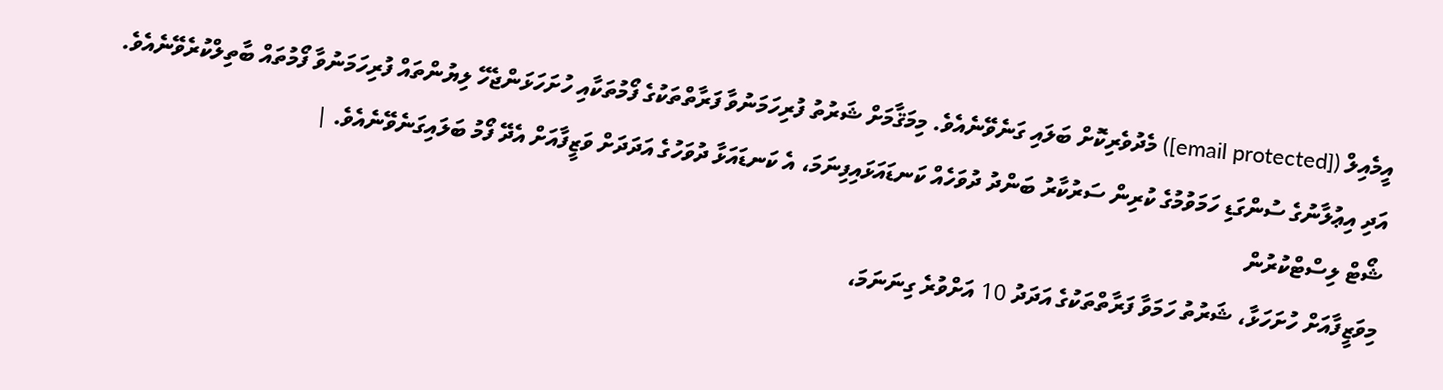އީމެއިލް ([email protected]) މެދުވެރިކޮށް ބަލައި ގަނެވޭނެއެވެ. މިމަޤާމަށް ޝަރުތު ފުރިހަމަނުވާ ފަރާތްތަކުގެ ފޯމުތަކާއި ހުށަހަޅަންޖެހޭ ލިޔުންތައް ފުރިހަމަނުވާ ފޯމުތައް ބާތިލްކުރެވޭނެއެވެ. އަދި އިޢުލާނުގެ ސުންގަޑި ހަމަވުމުގެ ކުރިން ސަރުކާރު ބަންދު ދުވަހެއް ކަނޑައަޅައިފިނަމަ، އެ ކަނޑައަޅާ ދުވަހުގެ އަދަދަށް ވަޒީފާއަށް އެދޭ ފޯމު ބަލައިގަނެވޭނެއެވެ. |
ޝޯޓް ލިސްޓްކުރުން
މިވަޒީފާއަށް ހުށަހަޅާ، ޝަރުތު ހަމަވާ ފަރާތްތަކުގެ އަދަދު 10 އަށްވުރެ ގިނަނަމަ،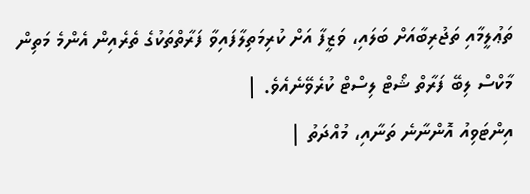ތަޢުލީމާއި ތަޖުރިބާއަށް ބަލައި، ވަޒީފާ އަށް ކުރިމަތިލާފައިވާ ފަރާތްތަކުގެ ތެރެއިން އެންމެ މަތިން މާކްސް ލިބޭ ފަރާތް ޝޯޓް ލިސްޓް ކުރެވޭނެއެވެ. |
އިންޓަވިއު އޮންނާނެ ތަނާއި، މުއްދަތު |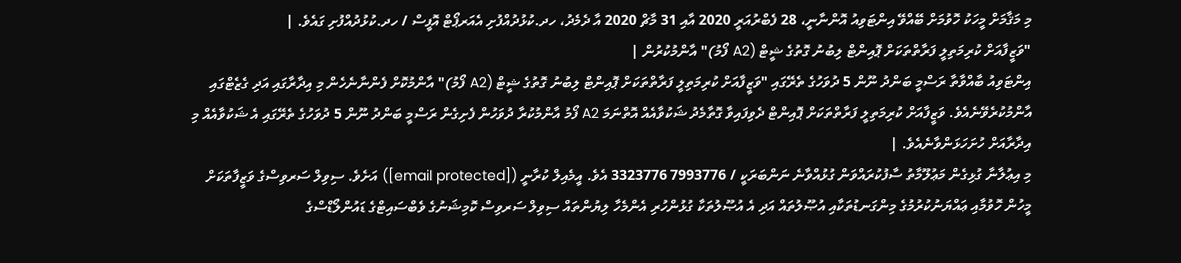މި މަޤާމަށް މީހަކު ހޮވުމަށް ބޭއްވޭ އިންޓަވިއު އޮންނާނީ، 28 ފެބްރުއަރީ 2020 އާއި 31 މާޗް 2020 އާ ދެމެދު، ހދ.ކުޅުދުއްފުށި އެއަރޕޯޓް އޮފީސް / ހދ.ކުޅުދުއްފުށި ގައެވެ. |
"ވަޒީފާއަށް ކުރިމަތިލީ ފަރާތްތަކަށް ޕޮއިންޓް ލިބުނު ގޮތުގެ ޝީޓް (A2 ފޯމު)" އާންމުކުރުން |
އިންޓަވިއު ބާއްވާތާ ރަސްމީ ބަންދު ނޫން 5 ދުވަހުގެ ތެރޭގައި "ވަޒީފާއަށް ކުރިމަތިލީ ފަރާތްތަކަށް ޕޮއިންޓް ލިބުނު ގޮތުގެ ޝީޓް (A2 ފޯމު)" އާންމުކޮށް ފެންނާނެހެން މި އިދާރާގައި އަދި ގެޒެޓްގައި އާންމުކުރެވޭނެއެވެ. ވަޒީފާއަށް ކުރިމަތިލީ ފަރާތްތަކަށް ޕޮއިންޓް ދެވިފައިވާ ގޮތާމެދު ޝަކުވާއެއް އޮތްނަމަ A2 ފޯމު އާންމުކުރާ ދުވަހުން ފެށިގެން ރަސްމީ ބަންދު ނޫން 5 ދުވަހުގެ ތެރޭގައި އެ ޝަކުވާއެއް މި އިދާރާއަށް ހުށަހަޅަންވާނެއެވެ. |
މި އިޢުލާނާ ގުޅިގެން މަޢުލޫމާތު ސާފުކުރައްވަން ގުޅުއްވާނެ ނަންބަރަކީ / 7993776 3323776 އެވެ. އީމެއިލް ކުރާނީ ([email protected]) އަށެވެ. ސިވިލް ސަރވިސްގެ ވަޒީފާތަކަށް މީހުން ހޮވުމާއި ޢައްޔަނުކުރުމުގެ މިންގަނޑުތަކާއި އުޞޫލުތައް އަދި އެ އުޞޫލުތަކާ ގުޅުންހުރި އެންމެހާ ލިޔުންތައް ސިވިލް ސަރވިސް ކޮމިޝަނުގެ ވެބްސައިޓްގެ ޑައުންލޯޑްސްގެ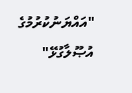"އައްޔަނުކުރުމުގެ އުޞޫލާގުޅޭ"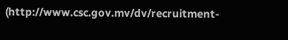(http://www.csc.gov.mv/dv/recruitment-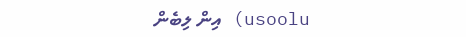usoolu) އިން ލިބެން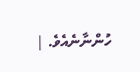ހުންނާނެއެވެ. |